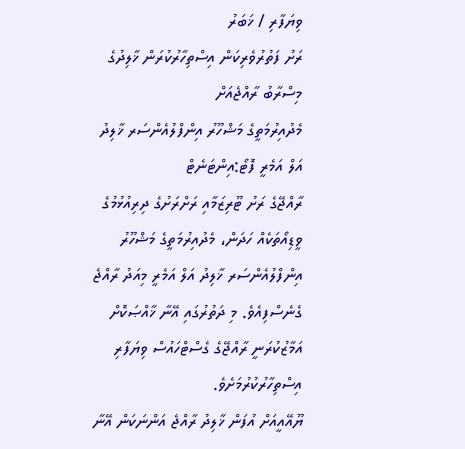ވިޔަފާރި / ޚަބަރު
ރަށު ފަތުރުވެރިކަން އިސްތިހާރުކުރަން ޚާލިދުގެ މިސްރާބު ރާއްޖެއަށް
މެދުއިރުމަތީގެ މަޝްހޫރު އިންފްލުއެންސަރ ޚާލިދު އަލް އަމެރީ ފޮޓޯ:އިންޓަނެޓް
ރާއްޖޭގެ ރަށު ޓޫރިޒަމާއި ރަށްރަށުގެ ދިރިއުޅުމުގެ ވީޑިއޯތަކެއް ހަދަން، މެދުއިރުމަތީގެ މަޝްހޫރު އިންފްލުއެންސަރ ޚާލިދު އަލް އަމެރީ މިއަދު ރާއްޖެ ގެނެސްފިއެވެ. މި ދަތުރުގައި އޭނާ ޚާއްޞަކޮށް އަމާޒުކުރަނީ ރާއްޖޭގެ ގެސްޓްހައުސް ވިޔަފާރި އިސްތިހާރުކުރުމަށެވެ.
ޔޫއޭއީއަށް އުފަން ޚާލިދު ރާއްޖެ އަންނަކަން އޭނާ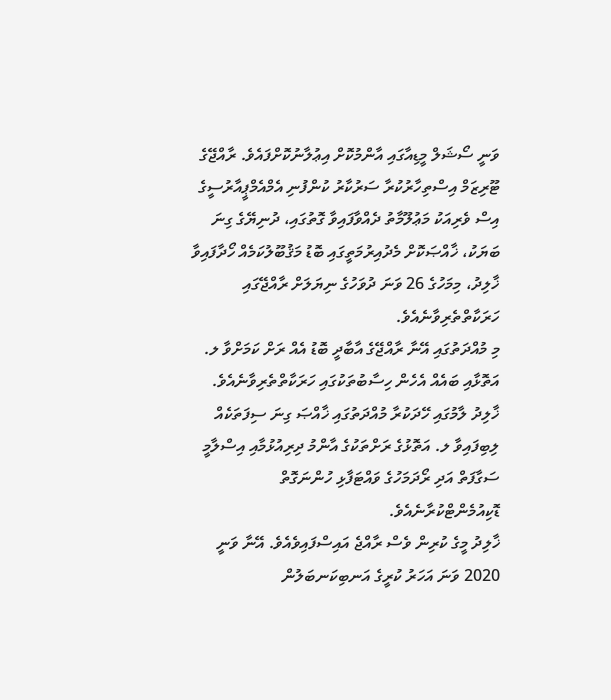ވަނީ ސޯޝަލް މީޑިއާގައި އާންމުކޮށް އިޢުލާނުކޮށްފައެވެ. ރާއްޖޭގެ ޓޫރިޒަމް އިސްތިހާރުކުރާ ސަރުކާރު ކުންފުނި އެމްއެމްޕީއާރުސީގެ އިސް ވެރިއަކު މަޢުލޫމާތު ދެއްވާފައިވާ ގޮތުގައި، ދުނިޔޭގެ ގިނަ ބަޔަކު، ޚާއްޞަކޮށް މެދުއިރުމަތީގައި ބޮޑު މަޤުބޫލުކަމެއް ހޯދާފައިވާ ޚާލިދު، މިމަހުގެ 26 ވަނަ ދުވަހުގެ ނިޔަލަށް ރާއްޖޭގައި ހަރަކާތްތެރިވާނެއެވެ.
މި މުއްދަތުގައި އޭނާ ރާއްޖޭގެ އާބާދީ ބޮޑު އެއް ރަށް ކަމަށްވާ ލ. އަތޮޅާއި ބައެއް އެހެން ހިސާބުތަކުގައި ހަރަކާތްތެރިވާނެއެވެ. ޚާލިދު ލާމުގައި ހޭދަކުރާ މުއްދަތުގައި ޚާއްޞަ ގިނަ ސިފަތަކެއް ލިބިފައިވާ ލ. އަތޮޅުގެ ރަށްތަކުގެ އާންމު ދިރިއުޅުމާއި އިސްލާމީ ސަގާފަތް އަދި ރޯދަމަހުގެ ވައްޓަފާޅި ހުންނަގޮތް ޑޮކިއުމެންޓްކުރާނެއެވެ.
ޚާލިދު މީގެ ކުރިން ވެސް ރާއްޖެ އައިސްފައިވެއެވެ. އޭނާ ވަނީ 2020 ވަނަ އަހަރު ކުރީގެ އަނބިކަނބަލުން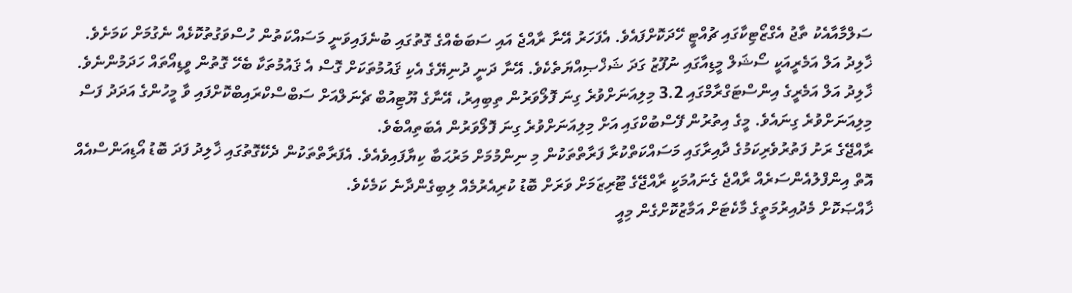ސަލްމާއާއެކު ތާޖު އެގްޒޯޓިކާގައި ޗުއްޓީ ހޭދަކޮށްފައެވެ. އެފަހަރު އޭނާ ރާއްޖެ އައި ސަބަބެއްގެ ގޮތުގައި ބުނެފައިވަނީ މަސައްކަތުން ހުސްވަގުތުކޮޅެއް ނެގުމަށް ކަމަށެވެ.
ޚާލިދު އަލް އަމެރީއަކީ ސޯޝަލް މީޑިއާގައި ނުފޫޒު ގަދަ ޝަޚްޞިއްޔަތެކެވެ. އޭނާ ދަނީ ދުނިޔޭގެ އެކި ޤައުމުތަކަށް ގޮސް އެ ޤައުމުތަކާ ބެހޭ ގޮތުން ވީޑިއޯތައް ހަދަމުންނެވެ. ޚާލިދު އަލް އަމެރީގެ އިންސްޓަގްރާމްގައި 3.2 މިލިއަނަށްވުރެ ގިނަ ފޮލޯވަރުން ތިބިއިރު، އޭނާގެ ޔޫޓިއުބް ޗެނަލްއަށް ސަބްސްކްރައިބްކޮށްފައި ވާ މީހުންގެ އަދަދު ފަސް މިލިއަނަށްވުރެ ގިނައެވެ. މީގެ އިތުރުން ފޭސްބުކްގައި އަށް މިލިއަނަށްވުރެ ގިނަ ފޮލޯވަރުން އެބަތިއްބެވެ.
ރާއްޖޭގެ ރަށު ފަތުރުވެރިކަމުގެ ދާއިރާގައި މަސައްކަތްކުރާ ފަރާތްތަކުން މި ނިންމުމަށް މަރުޙަބާ ކިޔާފައިވެއެވެ. އެފަރާތްތަކުން ދެކޭގޮތުގައި ޚާލިދު ފަދަ ބޮޑު އޯޑިއަންސްއެއް އޮތް އިންފްލުއެންސަރެއް ރާއްޖެ ގެނައުމަކީ ރާއްޖޭގެ ޓޫރިޒަމަށް ވަރަށް ބޮޑު ކުރިއެރުމެއް ލިބިގެންދާނެ ކަމެކެވެ.
ޚާއްޞަކޮށް މެދުއިރުމަތީގެ މާކެޓަށް އަމާޒުކޮށްގެން މިއީ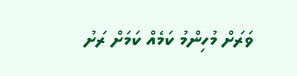ވަރަށް މުހިންމު ކަމެއް ކަމަށް ރަށު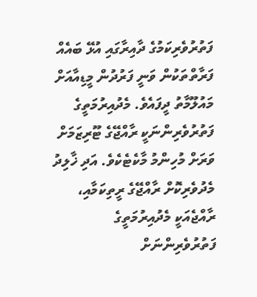ފަތުރުވެރިކަމުގެ ދާއިރާގައި އުޅޭ ބައެއް ފަރާތްތަކުން ވަނީ ފަރުދުން މީޑިއާއަށް މައުލޫމާތު ދީފައެވެ. މެދުއިރުމަތީގެ ފަތުރުވެރިންނަކީ ރާއްޖޭގެ ޓޫރިޒަމަށް ވަރަށް މުހިންމު މާކެޓެކެވެ. އަދި ޚާލިދު މެދުވެރިކޮށް ރާއްޖޭގެ ރީތިކަމާއި، ރާއްޖެއަކީ މެދުއިރުމަތީގެ ފަތުރުވެރިންނަށް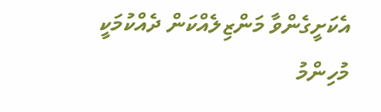އެކަށީގެންވާ މަންޒިލެއްކަން ދެއްކުމަކީ މުހިންމު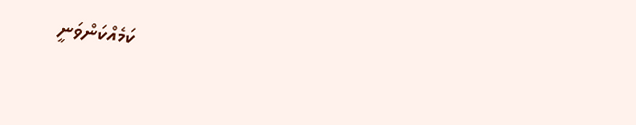ކަމެއްކަންވަނީ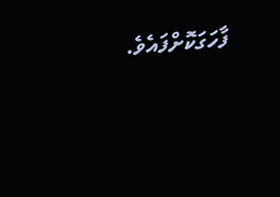ފާހަގަކޮށްފައެވެ.